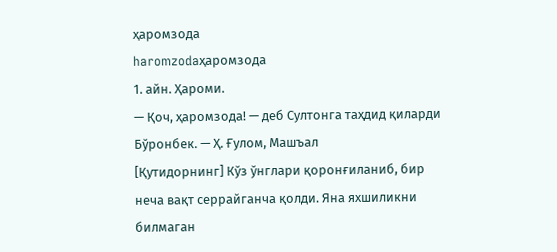ҳаромзода
haromzodaҳаромзода
1. айн. Ҳароми.
— Қоч, ҳаромзода! — деб Султонга таҳдид қиларди Бўронбек. — Ҳ. Ғулом, Машъал
[Қутидорнинг] Кўз ўнглари қоронғиланиб, бир неча вақт серрайганча қолди. Яна яхшиликни билмаган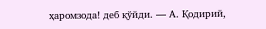ҳаромзода! деб қўйди. — А. Қодирий,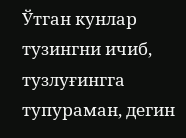Ўтган кунлар
тузингни ичиб, тузлуғингга тупураман, дегин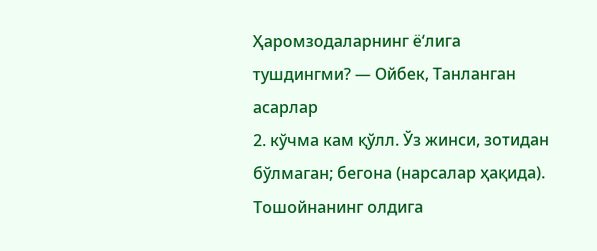Ҳаромзодаларнинг ёʻлига тушдингми? — Ойбек, Танланган асарлар
2. кўчма кам қўлл. Ўз жинси, зотидан бўлмаган; бегона (нарсалар ҳақида).
Тошойнанинг олдига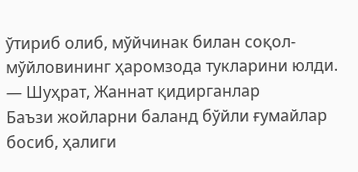ўтириб олиб, мўйчинак билан соқол-мўйловининг ҳаромзода тукларини юлди. — Шуҳрат, Жаннат қидирганлар
Баъзи жойларни баланд бўйли ғумайлар босиб, ҳалиги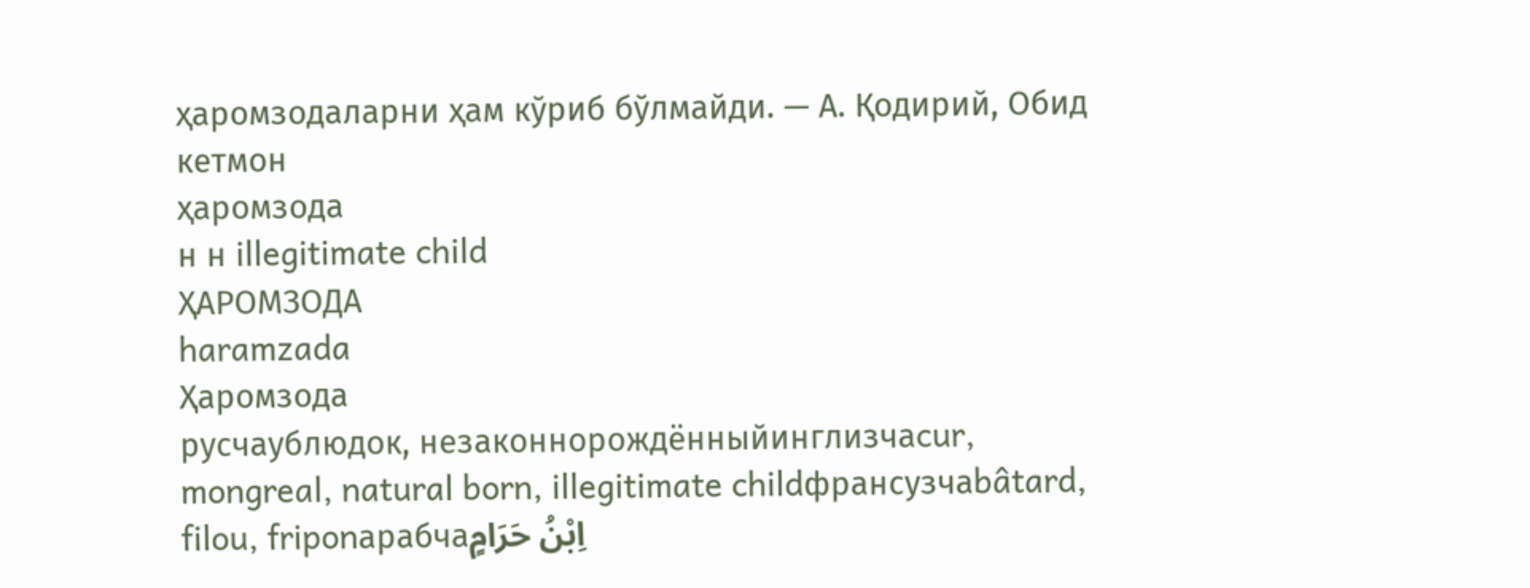ҳаромзодаларни ҳам кўриб бўлмайди. — А. Қодирий, Обид кетмон
ҳаромзода
н н illegitimate child
ҲАРОМЗОДА
haramzada
Ҳаромзода
русчаублюдок, незаконнорождённыйинглизчаcur, mongreal, natural born, illegitimate childфрансузчаbâtard, filou, friponарабчаاِبْنُ حَرَامٍ